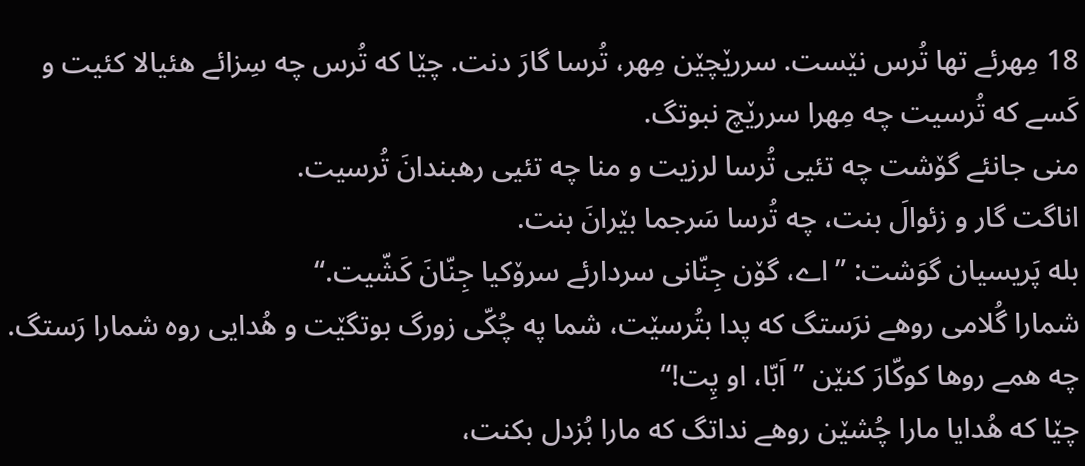18 مِهرئے تها تُرس نێست. سررێچێن مِهر، تُرسا گارَ دنت. چێا که تُرس چه سِزائے هئیالا کئیت و کَسے که تُرسیت چه مِهرا سررێچ نبوتگ.
منی جانئے گۆشت چه تئیی تُرسا لرزیت و منا چه تئیی رهبندانَ تُرسیت.
اناگت گار و زئوالَ بنت، چه تُرسا سَرجما بێرانَ بنت.
بله پَریسیان گوَشت: ”اے، گۆن جِنّانی سردارئے سرۆکیا جِنّانَ کَشّیت.“
شمارا گُلامی روهے نرَستگ که پدا بتُرسێت، شما په چُکّی زورگ بوتگێت و هُدایی روه شمارا رَستگ. چه همے روها کوکّارَ کنێن ”اَبّا، او پِت!“
چێا که هُدایا مارا چُشێن روهے نداتگ که مارا بُزدل بکنت،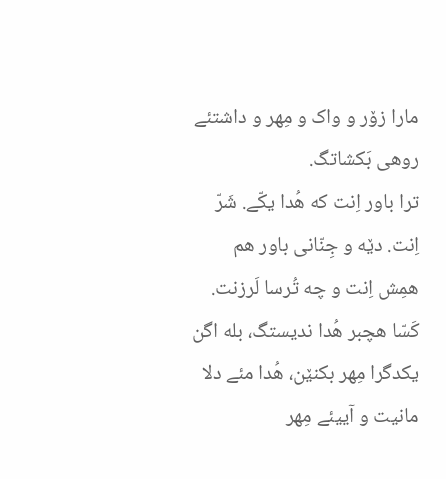مارا زۆر و واک و مِهر و داشتئے روهی بَکشاتگ.
ترا باور اِنت که هُدا یکّے. شَرّ اِنت. دێه و جِنّانی باور هم همِش اِنت و چه تُرسا لَرزنت.
کَسّا هچبر هُدا ندیستگ، بله اگن یکدگرا مِهر بکنێن، هُدا مئے دلا مانیت و آییئے مِهر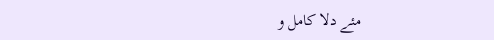مئے دلا کامل و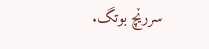سررێچ بوتگ.